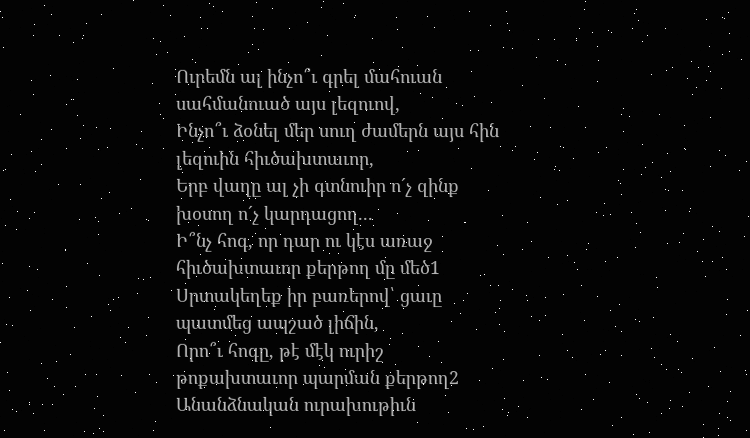Ուրեմն ալ ինչո՞ւ գրել մահուան սահմանուած այս լեզուով,
Ինչո՞ւ ձօնել մեր սուղ ժամերն այս հին լեզուին հիւծախտաւոր,
Երբ վաղը ալ չի գտնուիր ո´չ զինք խօսող ո´չ կարդացող...
Ի՞նչ հոգ, որ դար ու կէս առաջ հիւծախտաւոր քերթող մը մեծ1
Սրտակեղեք իր բառերով՝ ցաւը պատմեց ապշած լիճին,
Որո՞ւ հոգը, թէ մէկ ուրիշ թոքախտաւոր պարման քերթող2
Անանձնական ուրախութիւն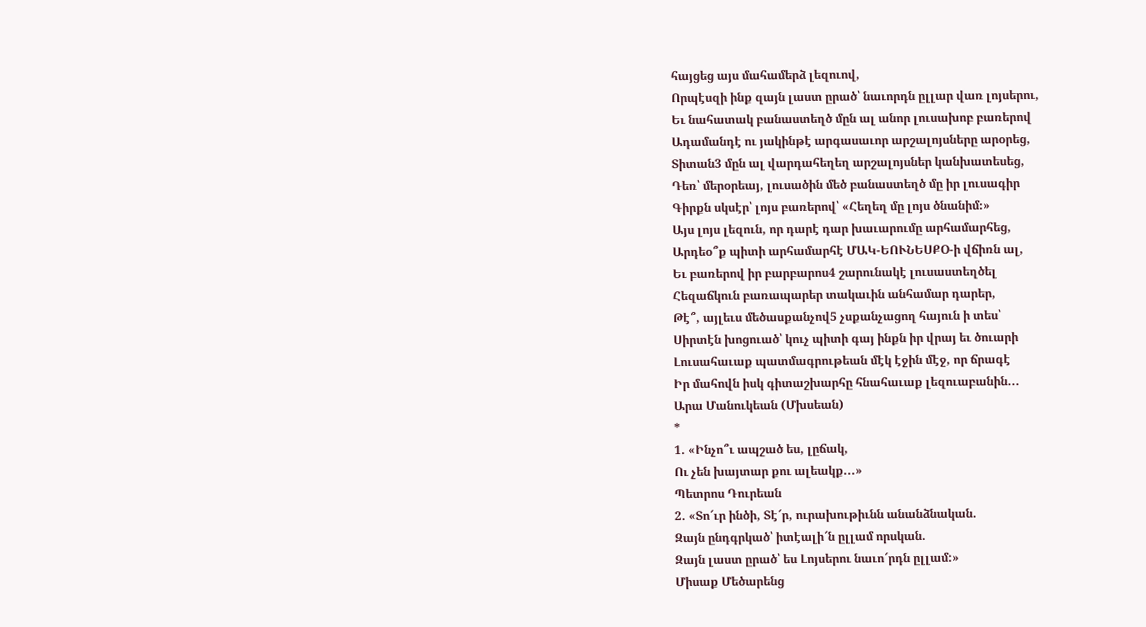հայցեց այս մահամերձ լեզուով,
Որպէսզի ինք զայն լաստ ըրած՝ նաւորդն ըլլար վառ լոյսերու,
Եւ նահատակ բանաստեղծ մըն ալ անոր լուսախոբ բառերով
Ադամանդէ ու յակինթէ արգասաւոր արշալոյսները արօրեց,
Տիտան3 մըն ալ վարդահեղեղ արշալոյսներ կանխատեսեց,
Դեռ՝ մերօրեայ, լուսածին մեծ բանաստեղծ մը իր լուսագիր
Գիրքն սկսէր՝ լոյս բառերով՝ «Հեղեղ մը լոյս ծնանիմ։»
Այս լոյս լեզուն, որ դարէ դար խաւարումը արհամարհեց,
Արդեօ՞ք պիտի արհամարհէ ՄԱԿ-ԵՈՒՆԵՍՔՕ-ի վճիռն ալ,
Եւ բառերով իր բարբարոս4 շարունակէ լուսաստեղծել
Հեզաճկուն բառապարեր տակաւին անհամար դարեր,
Թէ՞, այլեւս մեծասքանչով5 չսքանչացող հայուն ի տես՝
Սիրտէն խոցուած՝ կուչ պիտի գայ ինքն իր վրայ եւ ծուարի
Լուսահաւաք պատմագրութեան մէկ էջին մէջ, որ ճրագէ
Իր մահովն իսկ գիտաշխարհը հնահաւաք լեզուաբանին...
Արա Մանուկեան (Մխսեան)
*
1. «Ինչո՞ւ ապշած ես, լըճակ,
Ու չեն խայտար քու ալեակք...»
Պետրոս Դուրեան
2. «Տո՜ւր ինծի, Տէ՜ր, ուրախութիւնն անանձնական.
Զայն ընդգրկած՝ իտէալի՜ն ըլլամ որսկան.
Զայն լաստ ըրած՝ ես Լոյսերու նաւո՜րդն ըլլամ:»
Միսաք Մեծարենց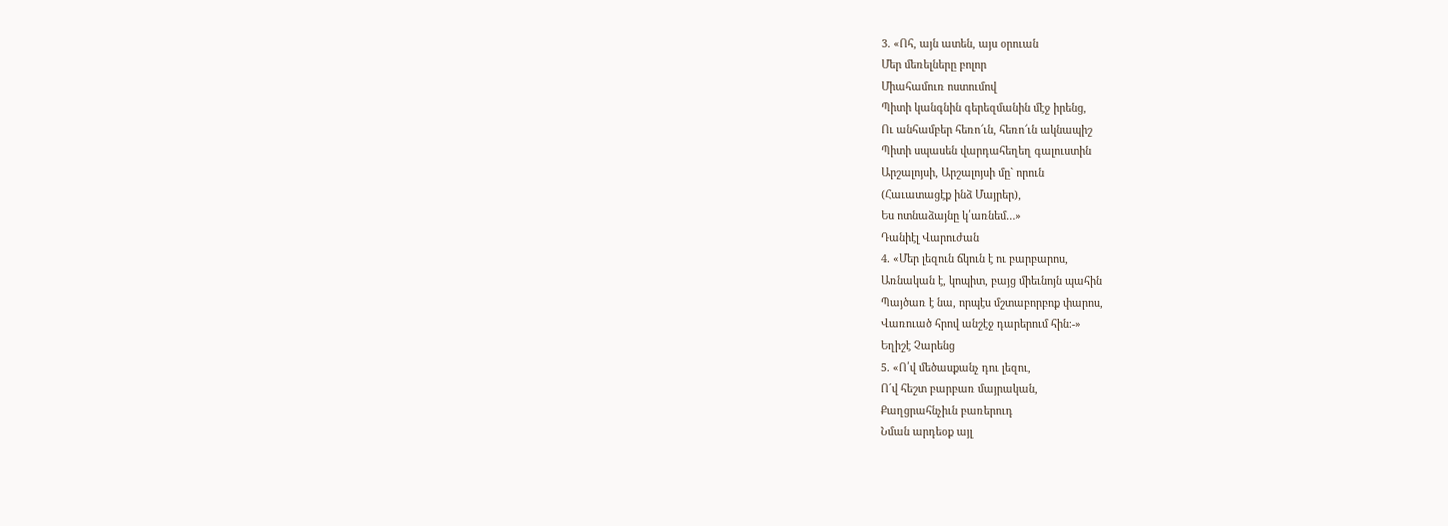3. «Ոհ, այն ատեն, այս օրուան
Մեր մեռելները բոլոր
Միահամուռ ոստումով
Պիտի կանգնին գերեզմանին մէջ իրենց,
Ու անհամբեր հեռո՜ւն, հեռո՜ւն ակնապիշ
Պիտի սպասեն վարդահեղեղ գալուստին
Արշալոյսի, Արշալոյսի մը` որուն
(Հաւատացէք ինձ Մայրեր),
Ես ոտնաձայնը կ՛առնեմ…»
Դանիէլ Վարուժան
4. «Մեր լեզուն ճկուն է ու բարբարոս,
Առնական է, կոպիտ, բայց միեւնոյն պահին
Պայծառ է նա, որպէս մշտաբորբոք փարոս,
Վառուած հրով անշէջ դարերում հին։-»
Եղիշէ Չարենց
5. «Ո՛վ մեծասքանչ դու լեզու,
Ո´վ հեշտ բարբառ մայրական,
Քաղցրահնչիւն բառերուդ
Նման արդեօք այլ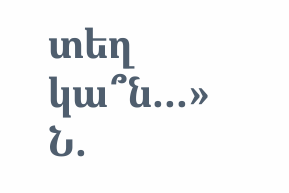տեղ կա՞ն...»
Ն.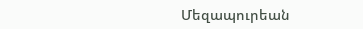Մեզապուրեան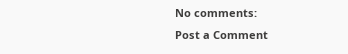No comments:
Post a Comment